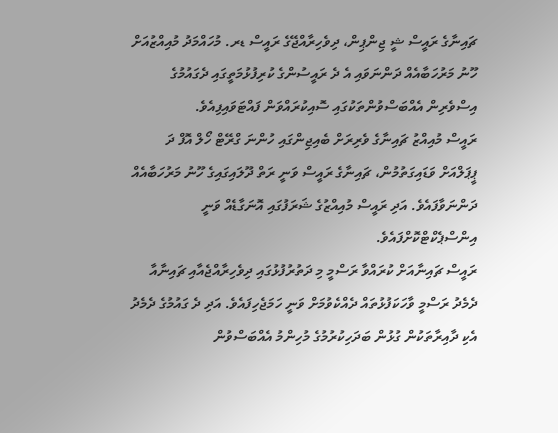ޗައިނާގެ ރައީސް ޝީ ޖިންޕިން، ދިވެހިރާއްޖޭގެ ރައީސް ޑރ. މުހައްމަދު މުއިއްޒުއަށް ހޫނު މަރުހަބާއެއް ދަންނަވައި އެ ދެ ރައީސުންގެ ކުރިފުޅުމަތީގައި ދެގައުމުގެ އިސްވެރިން އެއްބަސްވުންތަކުގައި ސޮއިކުރައްވަން ފައްޓަވައިފިއެވެ.
ރައީސް މުއިއްޒު ޗައިނާގެ ވެރިރަށް ބެއިޖިންގައި ހުންނަ ގްރޭޓް ހޯލް އޮފް ދަ ޕީޕަލްއަށް ވަޑައިގަތުމުން، ޗައިނާގެ ރައީސް ވަނީ ރަތް ދޫލައިގައިގެ ހޫނު މަރުހަބާއެއް ދަންނަވާފައެވެ. އަދި ރައީސް މުއިއްޒުގެ ޝަރަފުގައި އޮނަގާޑެއް ވަނީ އިންސްޕެކްޓްކޮށްފައެވެ.
ރައީސް ޗައިނާއަށް ކުރައްވާ ރަސްމީ މި ދަތުރުފުޅުގައި ދިވެހިރާއްޖެއާއި ޗައިނާއާ ދެމެދު ރަސްމީ ވާހަކަފުޅުތައް ދެއްކެވުމަށް ވަނީ ހަމަޖެހިފައެވެ. އަދި ދެ ގައުމުގެ ދެމެދު އެކި ދާއިރާތަކުން ގުޅުން ބަދަހިކުރުމުގެ މުހިންމު އެއްބަސްވުން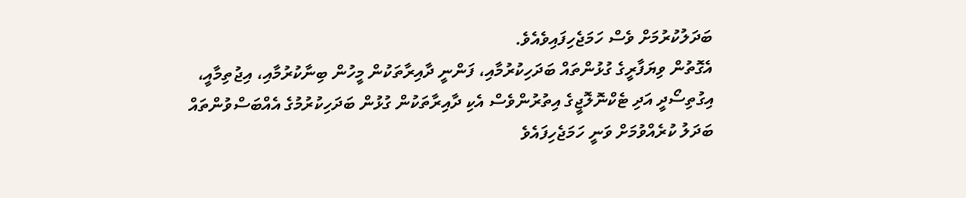ބަދަލުކުރުމަށް ވެސް ހަމަޖެހިފައިވެއެވެ.
އެގޮތުން ވިޔަފާރީގެ ގުޅުންތައް ބަދަހިކުރުމާއި، ފަންނީ ދާއިރާތަކުން މީހުން ބިނާކުރުމާއި، އިޖުތިމާއީ، އިގުތިސޯދީ އަދި ޓެކްނޮލޮޖީގެ އިތުރުންވެސް އެކި ދާއިރާތަކުން ގުޅުން ބަދަހިކުރުމުގެ އެއްބަސްވުންތައް ބަދަލު ކުރެއްވުމަށް ވަނީ ހަމަޖެހިފައެވެ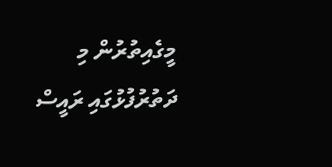މީގެއިތުރުން މި ދަތުރުފުޅުގައި ރައީސް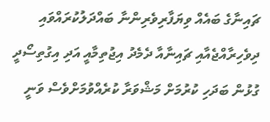ޗައިނާގެ ބައެއް ވިޔަފާރިވެރިންނާ ބައްދަލުކުރައްވައި ދިވެހިރާއްޖެއާއި ޗައިނާއާ ދެމެދު އިޖުތިމާއީ އަދި އިގުތިސޯދީ ގުޅުން ބަދަހި ކުރުމަށް މަޝްވަރާ ކުރެއްވުމަށްވެސް ވަނީ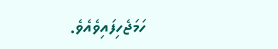ހަމަޖެހިފައިވެއެވެ.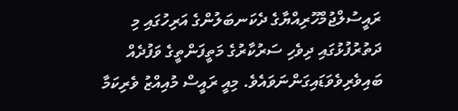ރައީސުލްޖުމްހޫރިއްޔާގެ ދެކަނބަލުންގެ އަރިހުގައި މި ދަތުރުފުޅުގައި ދިވެހި ސަރުކާރުގެ މަތީފަންތީގެ ވަފުދެއް ބައިވެރިވެވަޑައިގަންނަވައެވެ. މިއީ ރައީސް މުއިއްޒު ވެރިކަމާ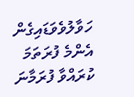ހަވާލުވެވަޑައިގެން އެންމެ ފުރަތަމަ ކުރައްވާ ފުރަމާނަ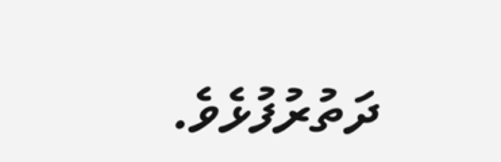ދަތުރުފުޅެވެ.